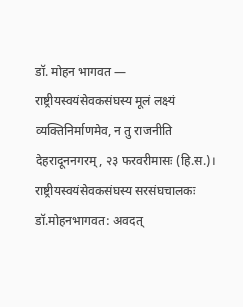डॉ. मोहन भागवत — राष्ट्रीयस्वयंसेवकसंघस्य मूलं लक्ष्यं व्यक्तिनिर्माणमेव, न तु राजनीति
देहरादूननगरम्, २३ फरवरीमासः (हि.स.)। राष्ट्रीयस्वयंसेवकसंघस्य सरसंघचालकः डॉ.मोहनभागवत: अवदत्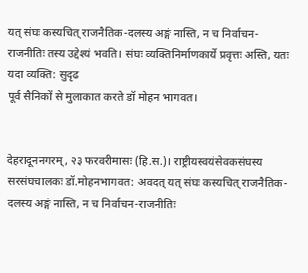यत् संघः कस्यचित् राजनैतिक-दलस्य अङ्गं नास्ति, न च निर्वाचन-राजनीतिः तस्य उद्देश्यं भवति। संघः व्यक्तिनिर्माणकार्ये प्रवृत्तः अस्ति, यतः यदा व्यक्ति: सुदृढ
पूर्व सैनिकों से मुलाकात करते डॉ मोहन भागवत।


देहरादूननगरम्, २३ फरवरीमासः (हि.स.)। राष्ट्रीयस्वयंसेवकसंघस्य सरसंघचालकः डॉ.मोहनभागवत: अवदत् यत् संघः कस्यचित् राजनैतिक-दलस्य अङ्गं नास्ति, न च निर्वाचन-राजनीतिः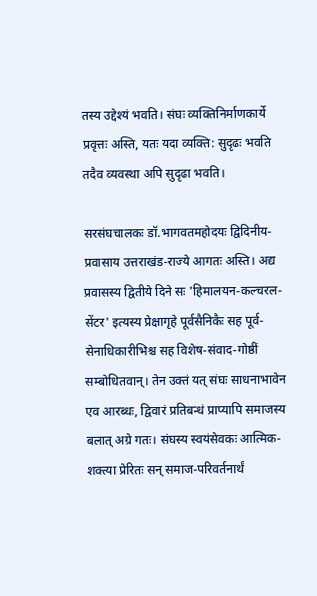तस्य उद्देश्यं भवति। संघः व्यक्तिनिर्माणकार्ये प्रवृत्तः अस्ति, यतः यदा व्यक्ति: सुदृढः भवति तदैव व्यवस्था अपि सुदृढा भवति।

सरसंघचालकः डॉ.भागवतमहोदयः द्विदिनीय-प्रवासाय उत्तराखंड-राज्ये आगतः अस्ति। अद्य प्रवासस्य द्वितीये दिने सः 'हिमालयन-कल्चरल-सेंटर' इत्यस्य प्रेक्षागृहे पूर्वसैनिकैः सह पूर्व-सेनाधिकारीभिश्च सह विशेष-संवाद-गोष्ठीं सम्बोधितवान्। तेन उक्तं यत् संघः साधनाभावेन एव आरब्धः, द्विवारं प्रतिबन्धं प्राप्यापि समाजस्य बलात् अग्रे गतः। संघस्य स्वयंसेवकः आत्मिक-शक्त्या प्रेरितः सन् समाज-परिवर्तनार्थं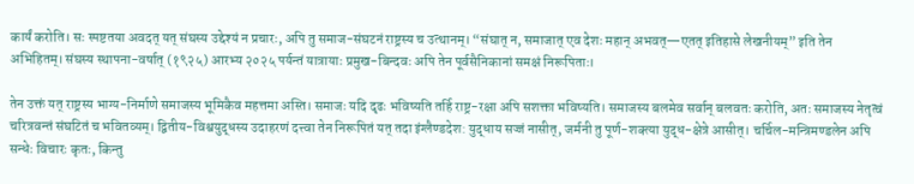कार्यं करोति। सः स्पष्टतया अवदत् यत् संघस्य उद्देश्यं न प्रचारः, अपि तु समाज-संघटनं राष्ट्रस्य च उत्थानम्। “संघात् न, समाजात् एव देशः महान् अभवत्—एतत् इतिहासे लेखनीयम्” इति तेन अभिहितम्। संघस्य स्थापना-वर्षात् (१९२५) आरभ्य २०२५ पर्यन्तं यात्रायाः प्रमुख-बिन्दवः अपि तेन पूर्वसैनिकानां समक्षं निरूपिताः।

तेन उक्तं यत् राष्ट्रस्य भाग्य-निर्माणे समाजस्य भूमिकैव महत्तमा अस्ति। समाजः यदि दृढः भविष्यति तर्हि राष्ट्र-रक्षा अपि सशक्ता भविष्यति। समाजस्य बलमेव सर्वान् बलवतः करोति, अतः समाजस्य नेतृत्वं चरित्रवन्तं संघटितं च भवितव्यम्। द्वितीय-विश्वयुद्धस्य उदाहरणं दत्त्वा तेन निरूपितं यत् तदा इंग्लैण्डदेश: युद्धाय सज्जं नासीत्, जर्मनी तु पूर्ण-शक्त्या युद्ध-क्षेत्रे आसीत्। चर्चिल-मन्त्रिमण्डलेन अपि सन्धेः विचारः कृतः, किन्तु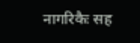नागरिकैः सह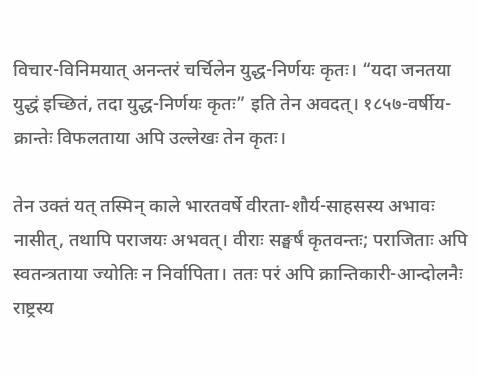विचार-विनिमयात् अनन्तरं चर्चिलेन युद्ध-निर्णयः कृतः। “यदा जनतया युद्धं इच्छितं, तदा युद्ध-निर्णयः कृतः” इति तेन अवदत्। १८५७-वर्षीय-क्रान्तेः विफलताया अपि उल्लेखः तेन कृतः।

तेन उक्तं यत् तस्मिन् काले भारतवर्षे वीरता-शौर्य-साहसस्य अभावः नासीत्, तथापि पराजयः अभवत्। वीराः सङ्घर्षं कृतवन्तः; पराजिताः अपि स्वतन्त्रताया ज्योतिः न निर्वापिता। ततः परं अपि क्रान्तिकारी-आन्दोलनैः राष्ट्रस्य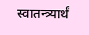स्वातन्त्र्यार्थं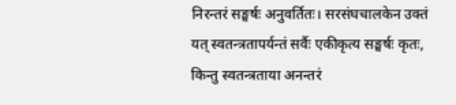निरन्तरं सङ्घर्षः अनुवर्तितः। सरसंघचालकेन उक्तं यत् स्वतन्त्रतापर्यन्तं सर्वैः एकीकृत्य सङ्घर्षः कृतः, किन्तु स्वतन्त्रताया अनन्तरं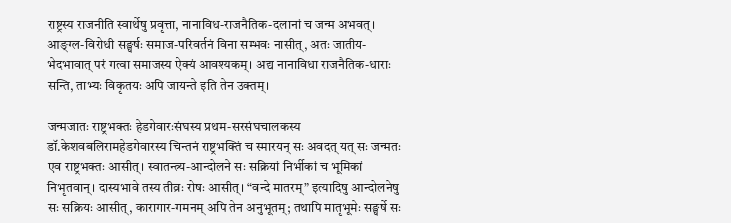राष्ट्रस्य राजनीति स्वार्थेषु प्रवृत्ता, नानाविध-राजनैतिक-दलानां च जन्म अभवत्। आङ्ग्ल-विरोधी सङ्घर्षः समाज-परिवर्तनं विना सम्भवः नासीत्, अतः जातीय-भेदभावात् परं गत्वा समाजस्य ऐक्यं आवश्यकम्। अद्य नानाविधा राजनैतिक-धाराः सन्ति, ताभ्यः विकृतयः अपि जायन्ते इति तेन उक्तम्।

जन्मजातः राष्ट्रभक्तः हेडगेवारःसंघस्य प्रथम-सरसंघचालकस्य डॉ.केशवबलिरामहेडगेवारस्य चिन्तनं राष्ट्रभक्तिं च स्मारयन् सः अवदत् यत् सः जन्मतः एव राष्ट्रभक्तः आसीत्। स्वातन्त्र्य-आन्दोलने सः सक्रियां निर्भीकां च भूमिकां निभृतवान्। दास्यभावे तस्य तीव्रः रोषः आसीत्। “वन्दे मातरम्” इत्यादिषु आन्दोलनेषु सः सक्रियः आसीत्, कारागार-गमनम् अपि तेन अनुभूतम्; तथापि मातृभूमेः सङ्घर्षे सः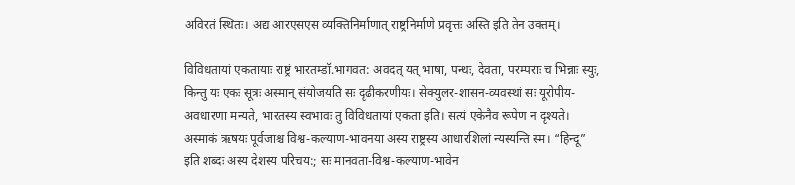अविरतं स्थितः। अद्य आरएसएस व्यक्तिनिर्माणात् राष्ट्रनिर्माणे प्रवृत्तः अस्ति इति तेन उक्तम्।

विविधतायां एकतायाः राष्ट्रं भारतम्डॉ.भागवत: अवदत् यत् भाषा, पन्थः, देवता, परम्पराः च भिन्नाः स्युः, किन्तु यः एकः सूत्रः अस्मान् संयोजयति सः दृढीकरणीयः। सेक्युलर-शासन-व्यवस्थां सः यूरोपीय-अवधारणा मन्यते, भारतस्य स्वभावः तु विविधतायां एकता इति। सत्यं एकेनैव रूपेण न दृश्यते। अस्माकं ऋषयः पूर्वजाश्च विश्व-कल्याण-भावनया अस्य राष्ट्रस्य आधारशिलां न्यस्यन्ति स्म। “हिन्दू” इति शब्दः अस्य देशस्य परिचय:; सः मानवता-विश्व-कल्याण-भावेन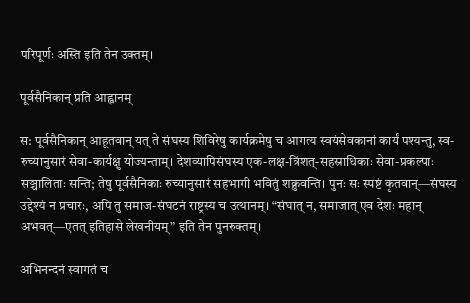परिपूर्णः अस्ति इति तेन उक्तम्।

पूर्वसैनिकान् प्रति आह्वानम्

स: पूर्वसैनिकान् आहूतवान् यत् ते संघस्य शिविरेषु कार्यक्रमेषु च आगत्य स्वयंसेवकानां कार्यं पश्यन्तु, स्व-रुच्यानुसारं सेवा-कार्यक्षु योज्यन्ताम्। देशव्यापिसंघस्य एक-लक्ष-त्रिंशत्-सहस्राधिकाः सेवा-प्रकल्पाः सञ्चालिताः सन्ति; तेषु पूर्वसैनिकाः रुच्यानुसारं सहभागी भवितुं शक्नुवन्ति। पुनः सः स्पष्टं कृतवान्—संघस्य उद्देश्यं न प्रचारः, अपि तु समाज-संघटनं राष्ट्रस्य च उत्थानम्। “संघात् न, समाजात् एव देशः महान् अभवत्—एतत् इतिहासे लेखनीयम्” इति तेन पुनरुक्तम्।

अभिनन्दनं स्वागतं च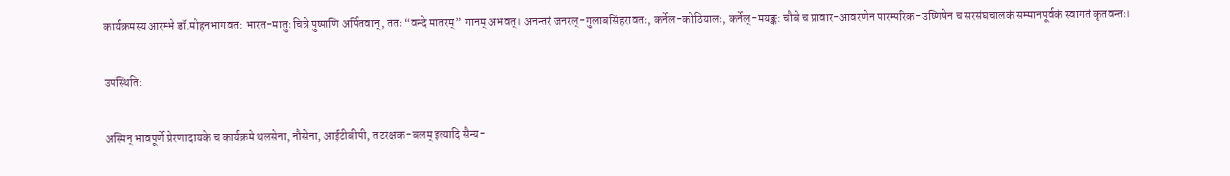कार्यक्रमस्य आरम्भे डॉ.मोहनभागवत: भारत-मातुः चित्रे पुष्पाणि अर्पितवान्, ततः “वन्दे मातरम्” गानम् अभवत्। अनन्तरं जनरल्-गुलाबसिंहरावतः, कर्नेल-कोठियालः, कर्नेल्-मयङ्क: चौबे च प्रावार-आवरणेन पारम्परिक-उष्णिषेन च सरसंघचालकं सम्मानपूर्वकं स्वागतं कृतवन्तः।

उपस्थिति:

अस्मिन् भावपूर्णे प्रेरणादायके च कार्यक्रमे थलसेना, नौसेना, आईटीबीपी, तटरक्षक-बलम् इत्यादि सैन्य-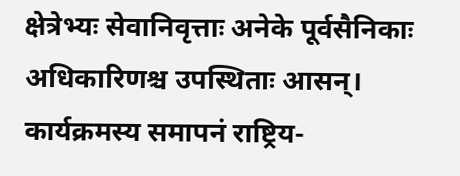क्षेत्रेभ्यः सेवानिवृत्ताः अनेके पूर्वसैनिकाः अधिकारिणश्च उपस्थिताः आसन्। कार्यक्रमस्य समापनं राष्ट्रिय-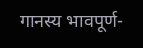गानस्य भावपूर्ण-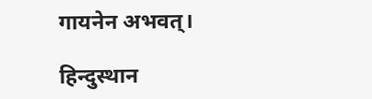गायनेन अभवत्।

हिन्दुस्थान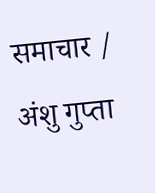समाचार / अंशु गुप्ता